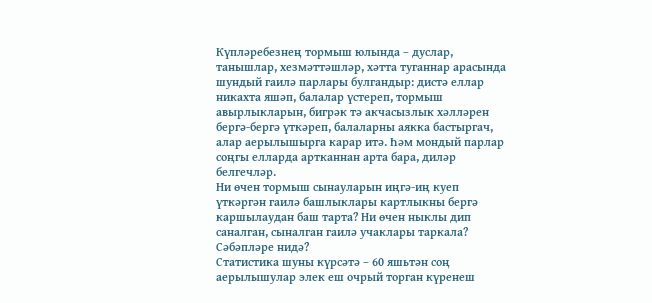Күпләребезнең тормыш юлында – дуслар, танышлар, хезмәттәшләр, хәтта туганнар арасында шундый гаилә парлары булгандыр: дистә еллар никахта яшәп, балалар үстереп, тормыш авырлыкларын, бигрәк тә акчасызлык хәлләрен бергә-бергә үткәреп, балаларны аякка бастыргач, алар аерылышырга карар итә. Һәм мондый парлар соңгы елларда артканнан арта бара, диләр белгечләр.
Ни өчен тормыш сынауларын иңгә-иң куеп үткәргән гаилә башлыклары картлыкны бергә каршылаудан баш тарта? Ни өчен ныклы дип саналган, сыналган гаилә учаклары таркала? Сәбәпләре нидә?
Статистика шуны күрсәтә – 60 яшьтән соң аерылышулар элек еш очрый торган күренеш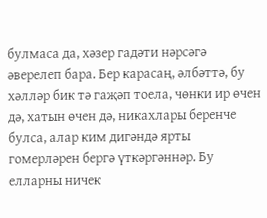булмаса да, хәзер гадәти нәрсәгә әверелеп бара. Бер карасаң, әлбәттә, бу хәлләр бик тә гаҗәп тоела, чөнки ир өчен дә, хатын өчен дә, никахлары беренче булса, алар ким дигәндә ярты гомерләрен бергә үткәргәннәр. Бу елларны ничек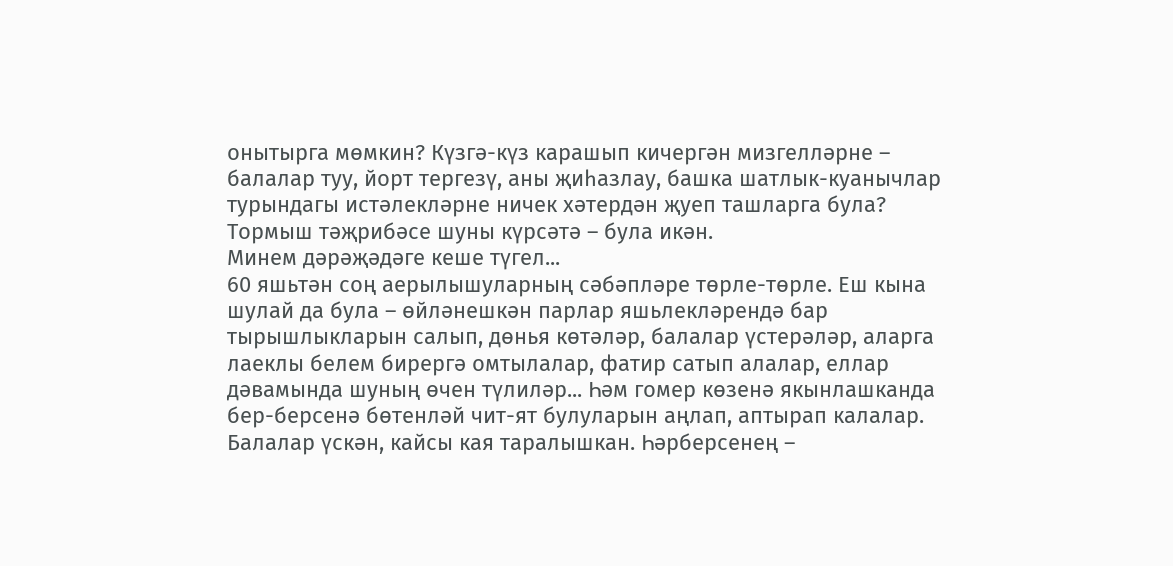онытырга мөмкин? Күзгә-күз карашып кичергән мизгелләрне – балалар туу, йорт тергезү, аны җиһазлау, башка шатлык-куанычлар турындагы истәлекләрне ничек хәтердән җуеп ташларга була? Тормыш тәҗрибәсе шуны күрсәтә – була икән.
Минем дәрәҗәдәге кеше түгел...
60 яшьтән соң аерылышуларның сәбәпләре төрле-төрле. Еш кына шулай да була – өйләнешкән парлар яшьлекләрендә бар тырышлыкларын салып, дөнья көтәләр, балалар үстерәләр, аларга лаеклы белем бирергә омтылалар, фатир сатып алалар, еллар дәвамында шуның өчен түлиләр... Һәм гомер көзенә якынлашканда бер-берсенә бөтенләй чит-ят булуларын аңлап, аптырап калалар. Балалар үскән, кайсы кая таралышкан. Һәрберсенең –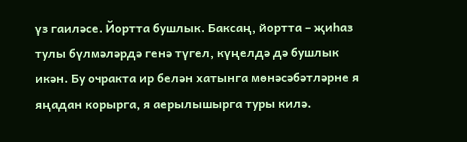үз гаиләсе. Йортта бушлык. Баксаң, йортта – җиһаз тулы бүлмәләрдә генә түгел, күңелдә дә бушлык икән. Бу очракта ир белән хатынга мөнәсәбәтләрне я яңадан корырга, я аерылышырга туры килә.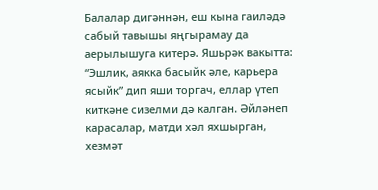Балалар дигәннән, еш кына гаиләдә сабый тавышы яңгырамау да аерылышуга китерә. Яшьрәк вакытта: “Эшлик, аякка басыйк әле, карьера ясыйк” дип яши торгач, еллар үтеп киткәне сизелми дә калган. Әйләнеп карасалар, матди хәл яхшырган, хезмәт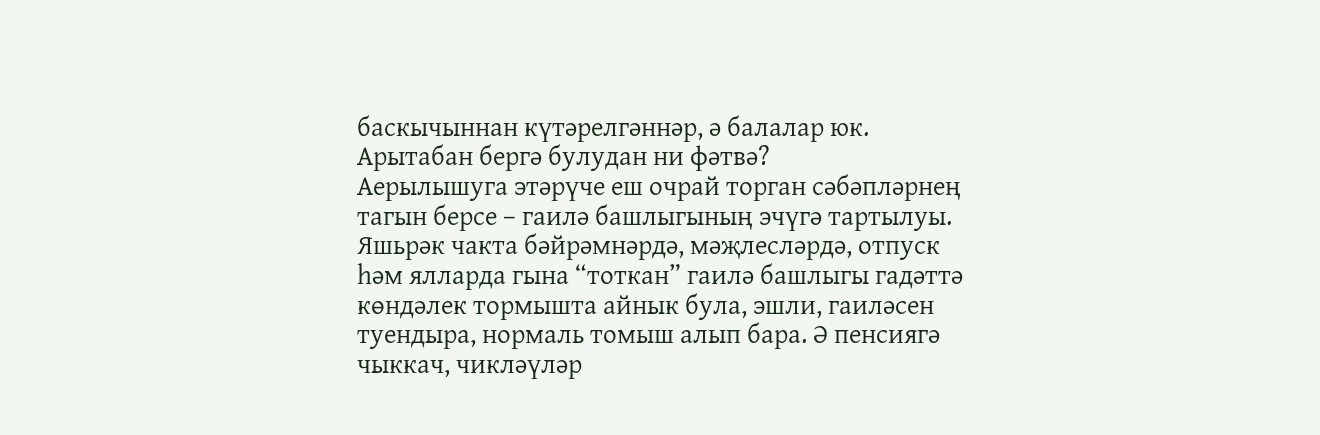баскычыннан күтәрелгәннәр, ә балалар юк. Арытабан бергә булудан ни фәтвә?
Аерылышуга этәрүче еш очрай торган сәбәпләрнең тагын берсе – гаилә башлыгының эчүгә тартылуы. Яшьрәк чакта бәйрәмнәрдә, мәҗлесләрдә, отпуск һәм ялларда гына “тоткан” гаилә башлыгы гадәттә көндәлек тормышта айнык була, эшли, гаиләсен туендыра, нормаль томыш алып бара. Ә пенсиягә чыккач, чикләүләр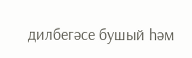дилбегәсе бушый һәм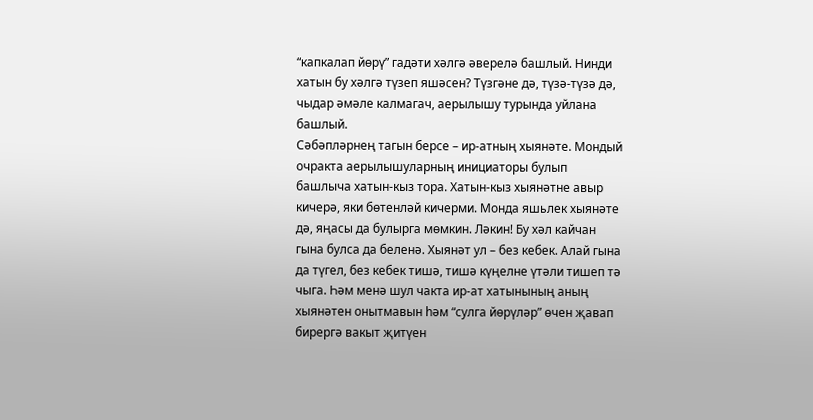“капкалап йөрү” гадәти хәлгә әверелә башлый. Нинди хатын бу хәлгә түзеп яшәсен? Түзгәне дә, түзә-түзә дә, чыдар әмәле калмагач, аерылышу турында уйлана башлый.
Сәбәпләрнең тагын берсе – ир-атның хыянәте. Мондый очракта аерылышуларның инициаторы булып башлыча хатын-кыз тора. Хатын-кыз хыянәтне авыр кичерә, яки бөтенләй кичерми. Монда яшьлек хыянәте дә, яңасы да булырга мөмкин. Ләкин! Бу хәл кайчан гына булса да беленә. Хыянәт ул – без кебек. Алай гына да түгел, без кебек тишә, тишә күңелне үтәли тишеп тә чыга. Һәм менә шул чакта ир-ат хатынының аның хыянәтен онытмавын һәм “сулга йөрүләр” өчен җавап бирергә вакыт җитүен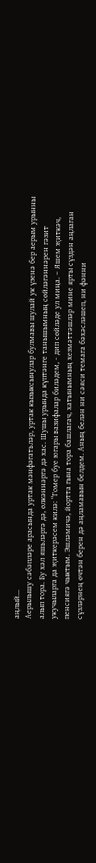аңлый...
Аерылышу сәбәпләре арасында уртак мәнфәгатьләр, уртак кызыксынулар булмавы шулай ук үзенә бер аерым урынны алып тора. Бу хәл яшьләргә дә, өлкәннәргә дә хас. Шушы урында күптәнге танышымның сөйләгәннәрен гәзит укучыларга да җиткерәсем килә: “Гомер буе югары вазифалар биләдем, - дип сөйләде ул миңа. – Яшем җиткәч, пенсиягә чыктым. Эшләмичә, йортта гына тора башлагач, хатынымның хезмәттәшләр мине ярты сүздән аңлаган сүзләрнең өчтән берен дә аңламавын белдем. Аның белән ни сәяси темага бәхәсләшеп, ни фәнни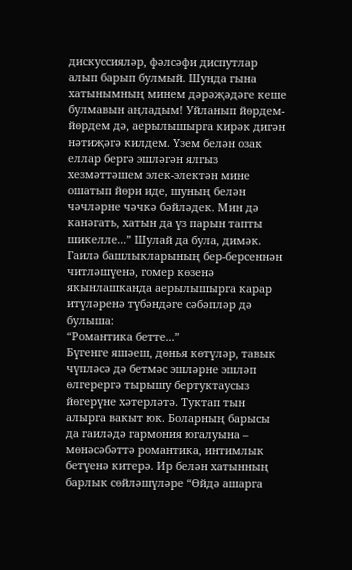дискуссияләр, фәлсәфи диспутлар алып барып булмый. Шунда гына хатынымның минем дәрәҗәдәге кеше булмавын аңладым! Уйланып йөрдем-йөрдем дә, аерылышырга кирәк дигән нәтиҗәгә килдем. Үзем белән озак еллар бергә эшләгән ялгыз хезмәттәшем элек-электән мине ошатып йөри иде, шуның белән чәчләрне чәчкә бәйләдек. Мин дә канәгать, хатын да үз парын тапты шикелле...” Шулай да була, димәк.
Гаилә башлыкларының бер-берсеннән читләшүенә, гомер көзенә якынлашканда аерылышырга карар итүләренә түбәндәге сәбәпләр дә булыша:
“Романтика бетте...”
Бүгенге яшәеш, дөнья көтүләр, тавык чүпләсә дә бетмәс эшләрне эшләп өлгерергә тырышу бертуктаусыз йөгерүне хәтерләтә. Туктап тын алырга вакыт юк. Боларның барысы да гаиләдә гармония югалуына – мөнәсәбәттә романтика, интимлык бетүенә китерә. Ир белән хатынның барлык сөйләшүләре “Өйдә ашарга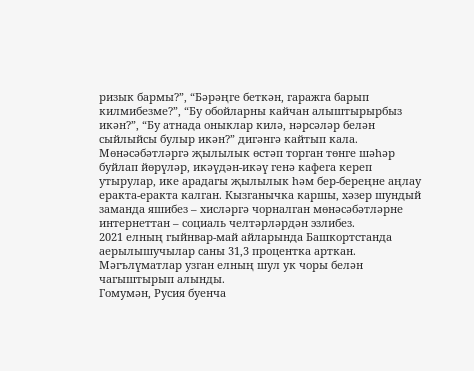ризык бармы?”, “Бәрәңге беткән, гаражга барып килмибезме?”, “Бу обойларны кайчан алыштырырбыз икән?”, “Бу атнада оныклар килә, нәрсәләр белән сыйлыйсы булыр икән?” дигәнгә кайтып кала. Мөнәсәбәтләргә җылылык өстәп торган төнге шәһәр буйлап йөрүләр, икәүдән-икәү генә кафега кереп утырулар, ике арадагы җылылык һәм бер-береңне аңлау еракта-еракта калган. Кызганычка каршы, хәзер шундый заманда яшибез – хисләргә чорналган мөнәсәбәтләрне интернеттан – социаль челтәрләрдән эзлибез.
2021 елның гыйнвар-май айларында Башкортстанда аерылышучылар саны 31,3 процентка арткан. Мәгълүматлар узган елның шул ук чоры белән чагыштырып алынды.
Гомумән, Русия буенча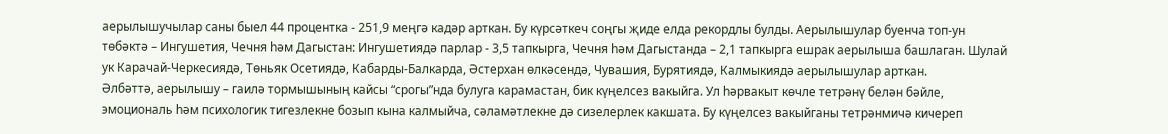аерылышучылар саны быел 44 процентка - 251,9 меңгә кадәр арткан. Бу күрсәткеч соңгы җиде елда рекордлы булды. Аерылышулар буенча топ-ун төбәктә – Ингушетия, Чечня һәм Дагыстан: Ингушетиядә парлар - 3,5 тапкырга, Чечня һәм Дагыстанда – 2,1 тапкырга ешрак аерылыша башлаган. Шулай ук Карачай-Черкесиядә, Төньяк Осетиядә, Кабарды-Балкарда, Әстерхан өлкәсендә, Чувашия, Бурятиядә, Калмыкиядә аерылышулар арткан.
Әлбәттә, аерылышу – гаилә тормышының кайсы “срогы”нда булуга карамастан, бик күңелсез вакыйга. Ул һәрвакыт көчле тетрәнү белән бәйле, эмоциональ һәм психологик тигезлекне бозып кына калмыйча, сәламәтлекне дә сизелерлек какшата. Бу күңелсез вакыйганы тетрәнмичә кичереп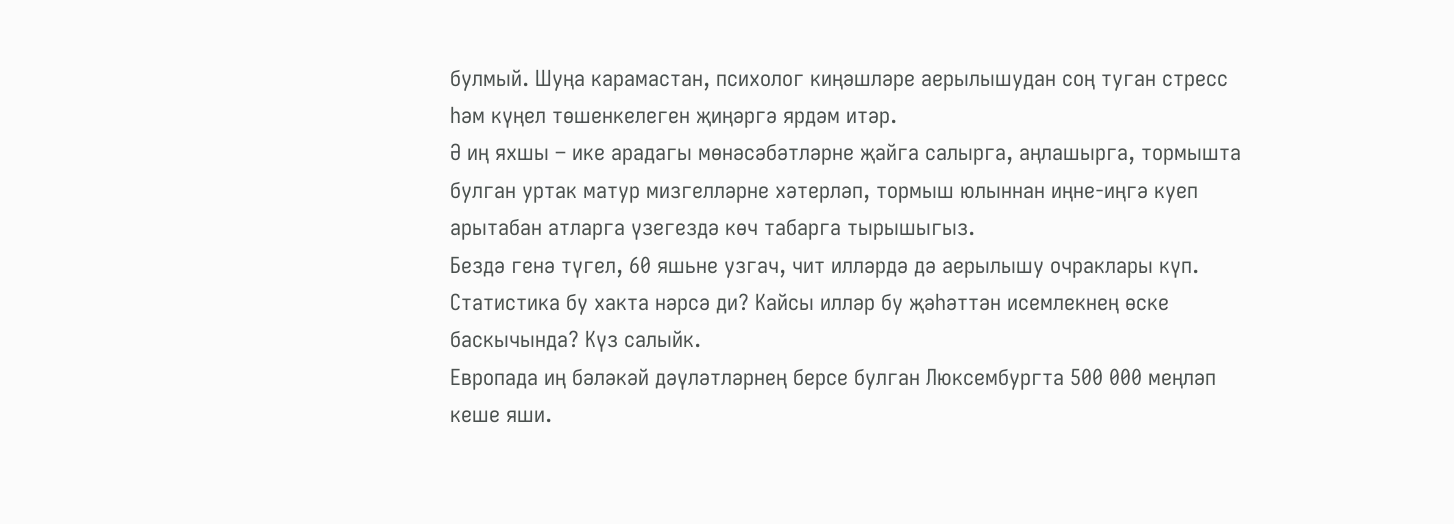булмый. Шуңа карамастан, психолог киңәшләре аерылышудан соң туган стресс һәм күңел төшенкелеген җиңәргә ярдәм итәр.
Ә иң яхшы – ике арадагы мөнәсәбәтләрне җайга салырга, аңлашырга, тормышта булган уртак матур мизгелләрне хәтерләп, тормыш юлыннан иңне-иңгә куеп арытабан атларга үзегездә көч табарга тырышыгыз.
Бездә генә түгел, 60 яшьне узгач, чит илләрдә дә аерылышу очраклары күп. Статистика бу хакта нәрсә ди? Кайсы илләр бу җәһәттән исемлекнең өске баскычында? Күз салыйк.
Европада иң бәләкәй дәүләтләрнең берсе булган Люксембургта 500 000 меңләп кеше яши.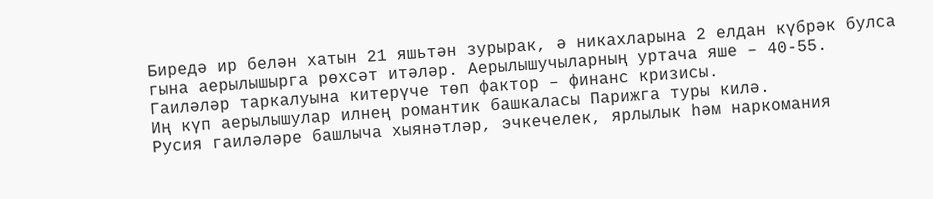Биредә ир белән хатын 21 яшьтән зурырак, ә никахларына 2 елдан күбрәк булса гына аерылышырга рөхсәт итәләр. Аерылышучыларның уртача яше – 40-55.
Гаиләләр таркалуына китерүче төп фактор – финанс кризисы.
Иң күп аерылышулар илнең романтик башкаласы Парижга туры килә.
Русия гаиләләре башлыча хыянәтләр, эчкечелек, ярлылык һәм наркомания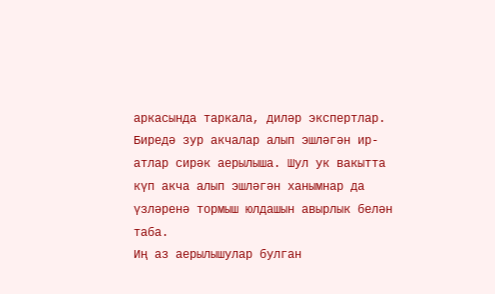аркасында таркала, диләр экспертлар.
Биредә зур акчалар алып эшләгән ир-атлар сирәк аерылыша. Шул ук вакытта күп акча алып эшләгән ханымнар да үзләренә тормыш юлдашын авырлык белән таба.
Иң аз аерылышулар булган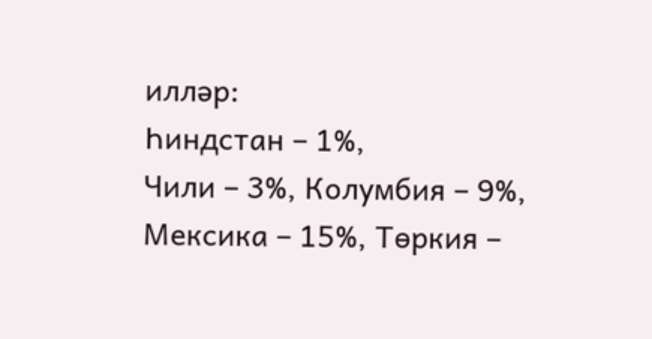илләр:
Һиндстан – 1%,
Чили – 3%, Колумбия – 9%, Мексика – 15%, Төркия –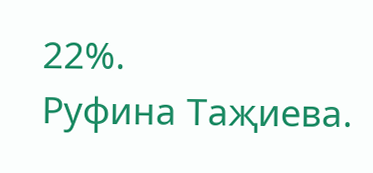22%.
Руфина Таҗиева.